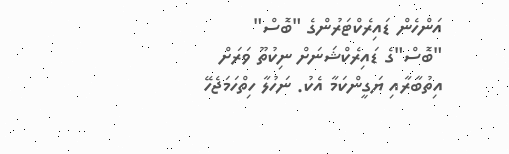އަންހެން ޑައިރެކްޓަރުންގެ "ބޮސް"
"ބޮސް"ގެ ޑައިރެކްޝަނަށް ނިކުތޫ ވަރަށް އިތުބާރާއި ޔަގީންކަމާ އެކު. ނަހުލާ ހިތްހަމަޖެހޭ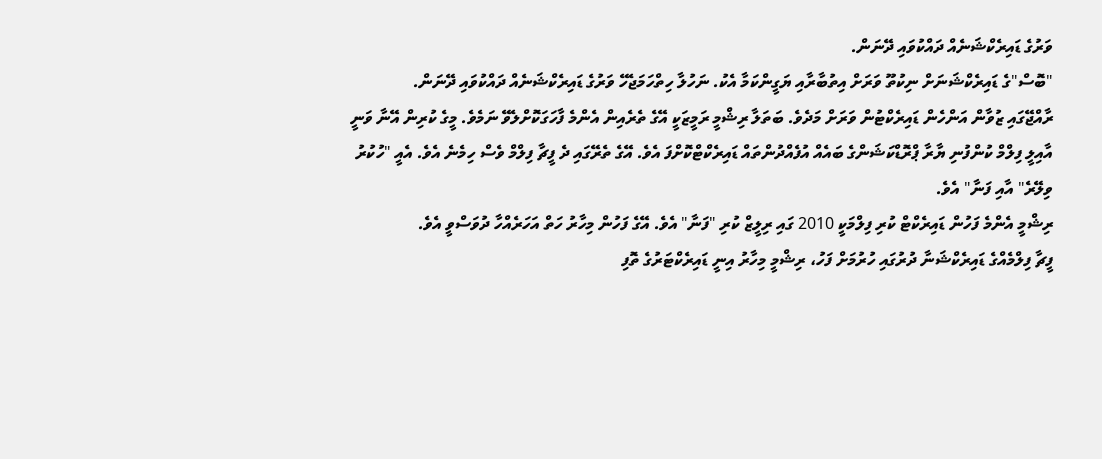ވަރުގެ ޑައިރެކްޝަނެއް ދައްކުވައި ދޭނަން.
"ބޮސް"ގެ ޑައިރެކްޝަނަށް ނިކުތޫ ވަރަށް އިތުބާރާއި ޔަގީންކަމާ އެކު. ނަހުލާ ހިތްހަމަޖެހޭ ވަރުގެ ޑައިރެކްޝަނެއް ދައްކުވައި ދޭނަން.
ރާއްޖޭގައި ޒުވާން އަންހެން ޑައިރެކްޓުން ވަރަށް މަދެވެ. ބަތަލާ ރިޝްމީ ރަމީޒަކީ އޭގެ ތެރެއިން އެންމެ ފާހަގަކޮށްލެވޭ ނަމެވެ. މީގެ ކުރިން އޭނާ ވަނީ އާއިލީ ފިލްމް ކުންފުނި ޔާރާ ޕްރޮޑްކަޝަންގެ ބައެއް އުފެއްދުންތައް ޑައިރެކްޓްކޮށްފަ އެވެ. އޭގެ ތެރޭގައި ދެ ފީޗާ ފިލްމް ވެސް ހިމެނެ އެވެ. އެއީ "ހުކުރު ވިލޭރެ" އާއި ފަނާ" އެވެ.
ރިޝްމީ އެންމެ ފަހުން ޑައިރެކްޓް ކުރި ފިލްމަކީ 2010 ގައި ރިލީޒް ކުރި "ފަނާ" އެވެ. އޭގެ ފަހުން މިހާރު ހަތް އަހަރެއްހާ ދުވަސްވީ އެވެ.
ފީޗާ ފިލްމެއްގެ ޑައިރެކްޝަނާ ދުރުގައި ހުރުމަށް ފަހު، ރިޝްމީ މިހާރު އިނީ ޑައިރެކްޓަރުގެ ތޮފި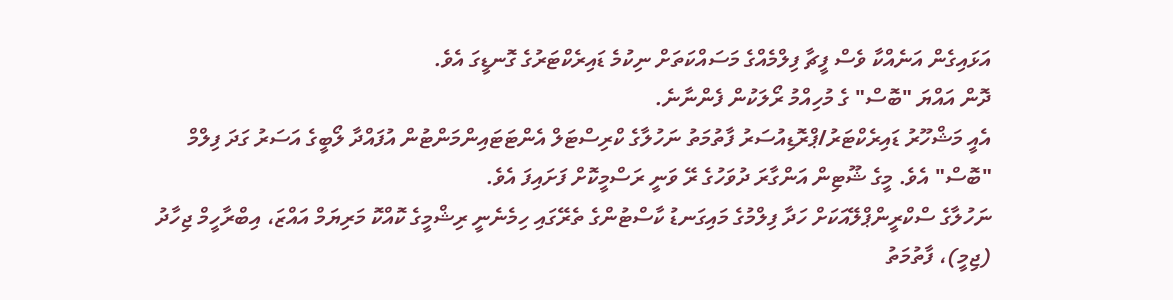އަޅައިގެން އަނެއްކާ ވެސް ފީޗާ ފިލްމެއްގެ މަސައްކަތަށް ނިކުމެ ޑައިރެކްޓަރުގެ ގޮނޑީގަ އެވެ.
ދޮން އައްޔަ "ބޮސް" ގެ މުހިއްމު ރޯލަކުން ފެންނާނެ.
އެއީ މަޝްހޫރު ޑައިރެކްޓަރު/ޕްރޮޑިއުސަރު ފާތުމަތު ނަހުލާގެ ކްރިސްޓަލް އެންޓަޓައިންމަންޓުން އުފައްދާ ލޯބީގެ އަސަރު ގަދަ ފިލްމް "ބޮސް" އެވެ. މީގެ ޝޫޓިން އަންގާރަ ދުވަހުގެ ރޭ ވަނީ ރަސްމީކޮށް ފަށައިފަ އެވެ.
ނަހުލާގެ ސްކްރީންޕްލޭއަކަށް ހަދާ ފިލްމުގެ މައިގަނޑު ކާސްޓުންގެ ތެރޭގައި ހިމެނެނީ ރިޝްމީގެ ކޮއްކޮ މަރިޔަމް އައްޒަ، އިބްރާހީމް ޖިހާދު (ޖިމީ)، ފާތުމަތު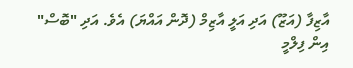އާޒިފާ (އަޒޫ) އަދި އަލީ އާޒިމް (ދޮން އައްޔަ) އެވެ. އަދި "ބޮސް" އިން ފިލްމީ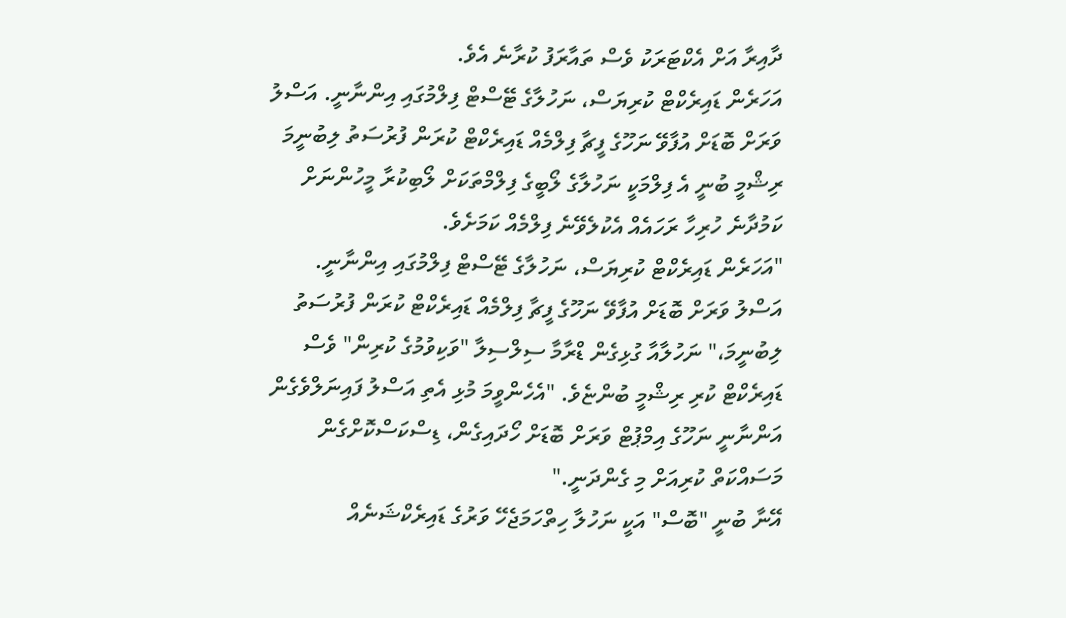ދާއިރާ އަށް އެކްޓަރަކު ވެސް ތައާރަފު ކުރާނެ އެވެ.
އަހަރެން ޑައިރެކްޓް ކުރިޔަސް، ނަހުލާގެ ޓޭސްޓް ފިލްމުގައި އިންނާނީ. އަސްލު ވަރަށް ބޮޑަށް އުފާވޭ ނަހޫގެ ފީޗާ ފިލްމެއް ޑައިރެކްޓް ކުރަން ފުރުސަތު ލިބުނީމަ
ރިޝްމީ ބުނީ އެ ފިލްމަކީ ނަހުލާގެ ލޯބީގެ ފިލްމްތަކަށް ލޯބިކުރާ މީހުންނަށް ކަމުދާނެ ހުރިހާ ރަހައެއް އެކުލެވޭނެ ފިލްމެއް ކަމަށެވެ.
"އަހަރެން ޑައިރެކްޓް ކުރިޔަސް، ނަހުލާގެ ޓޭސްޓް ފިލްމުގައި އިންނާނީ. އަސްލު ވަރަށް ބޮޑަށް އުފާވޭ ނަހޫގެ ފީޗާ ފިލްމެއް ޑައިރެކްޓް ކުރަން ފުރުސަތު ލިބުނީމަ،" ނަހުލާއާ ގުޅިގެން ޑްރާމާ ސިލްސިލާ "ވަކިވުމުގެ ކުރިން" ވެސް ޑައިރެކްޓް ކުރި ރިޝްމީ ބުންޏެވެ. "އެހެންވީމަ މުޅި އެތި އަސްލު ފައިނަލްވެގެން އަންނާނީ ނަހޫގެ އިމްޕުޓް ވަރަށް ބޮޑަށް ހޯދައިގެން، ޑިސްކަސްކޮށްގެން މަސައްކަތް ކުރިއަށް މި ގެންދަނީ."
އޭނާ ބުނީ "ބޮސް" އަކީ ނަހުލާ ހިތްހަމަޖެހޭ ވަރުގެ ޑައިރެކްޝަނެއް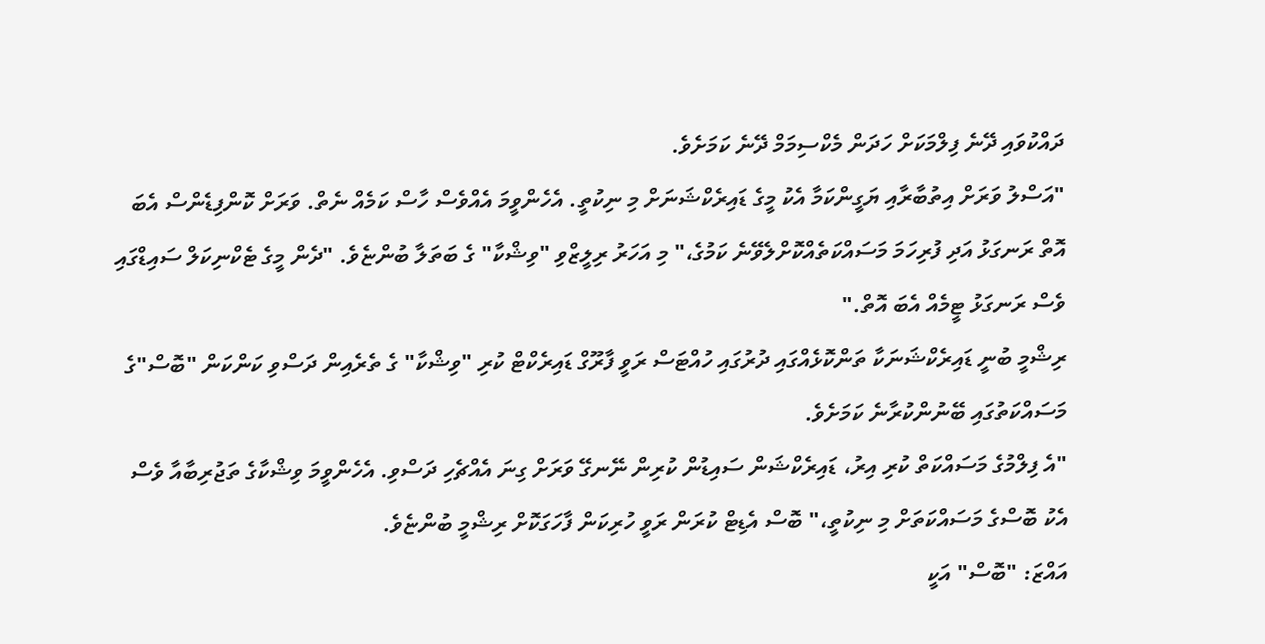ދައްކުވައި ދޭނެ ފިލްމަކަށް ހަދަން މެކްސިމަމް ދޭނެ ކަމަށެވެ.
"އަސްލު ވަރަށް އިތުބާރާއި ޔަގީންކަމާ އެކު މީގެ ޑައިރެކްޝަނަށް މި ނިކުތީ. އެހެންވީމަ އެއްވެސް ހާސް ކަމެއް ނެތް. ވަރަށް ކޮންފިޑެންސް އެބަ އޮތް ރަނގަޅު އަދި ފުރިހަމަ މަސައްކަތެއްކޮށްލެވޭނެ ކަމުގެ،" މި އަހަރު ރިލީޒްވި "ވިޝްކާ" ގެ ބަތަލާ ބުންޏެވެ. "ދެން މީގެ ޓެކްނިކަލް ސައިޑްގައި ވެސް ރަނގަޅު ޓީމެއް އެބަ އޮތް."
ރިޝްމީ ބުނީ ޑައިރެކްޝަނަކާ ތަންކޮޅެއްގައި ދުރުގައި ހުއްޓަސް ރަވީ ފާރޫގް ޑައިރެކްޓް ކުރި "ވިޝްކާ" ގެ ތެރެއިން ދަސްވި ކަންކަން "ބޮސް"ގެ މަސައްކަތުގައި ބޭނުންކުރާނެ ކަމަށެވެ.
"އެ ފިލްމުގެ މަސައްކަތް ކުރި އިރު، ޑައިރެކްޝަން ސައިޑުން ކުރިން ނޭނގޭ ވަރަށް ގިނަ އެއްޗެހި ދަސްވި. އެހެންވީމަ ވިޝްކާގެ ތަޖުރިބާއާ ވެސް އެކު ބޮސްގެ މަސައްކަތަށް މި ނިކުތީ،" ބޮސް އެޑިޓް ކުރަން ރަވީ ހުރިކަން ފާހަގަކޮށް ރިޝްމީ ބުންޏެވެ.
އައްޒަ: "ބޮސް" އަކީ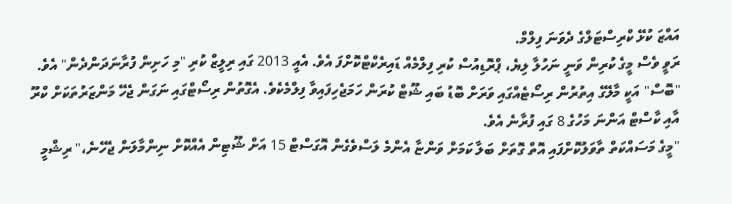އައްޒަ ކުޅޭ ކްރިސްޓަލްގެ ދެވަނަ ފިލްމް.
ރަވީ ވެސް މީގެ ކުރިން ވަނީ ނަހުލާ ލިޔެ، ޕްރޮޑިއުސް ކުރި ފިލްމެއް ޑައިރެކްޓްކޮށްފަ އެވެ. އެއީ 2013 ގައި ރިލީޒް ކުރި "މި ހަށިން ފުރާނަދަންދެން" އެވެ.
"ބޮސް" އަކީ މާލޭގެ އިތުރުން ރިސޯޓެއްގައި ވަރަށް ބޮޑު ބައި ޝޫޓް ކުރަން ހަމަޖެހިފައިވާ ފިލްމެކެވެ. އެގޮތުން ރިސޯޓްގައި ނަގަން ޖެހޭ މަންޒަރުތަކަށް ކްރޫ އާއި ކާސްޓް އަންނަ މަހުގެ 8 ގައި ފުރާނެ އެވެ.
"މީގެ މަސައްކަތް ތާވަލުކޮށްފައި އޮތް ގޮތަށް ބަލާ ކަމަށް ވަންޏާ އެންމެ ލަސްވެގެން އޮގަސްޓް 15 އަށް ޝޫޓިން އެއްކޮށް ނިންމާލަން ޖެހޭނެ،" ރިޝްމީ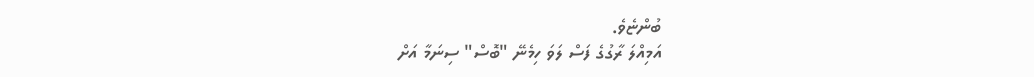ބުންޏެވެ.
އަމިއްލަ ރާގުގެ ފަސް ލަވަ ހިމެނޭ "ބޮސް" ސިނަމާ އަށް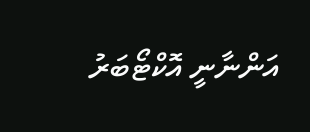އަންނާނީ އޮކްޓޯބަރު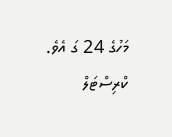މަހުގެ 24 ގަ އެވެ.
ކްރިސްޓަލް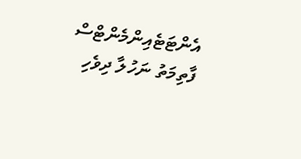އެންޓަޓެއިންމެންޓްސް ފާތިމަތު ނަހުލާ ދިވެހި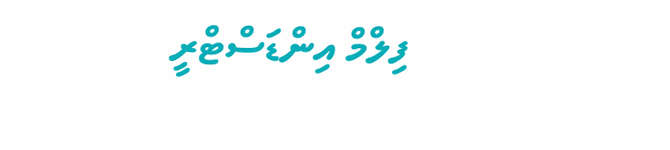ފިލްމް އިންޑަސްޓްރީ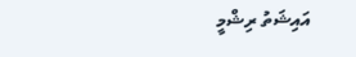އައިޝަތު ރިޝްމީ